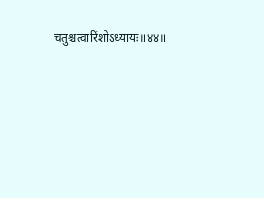चतुश्चत्वारिंशोऽध्यायः॥४४॥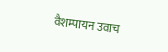वैशम्पायन उवाच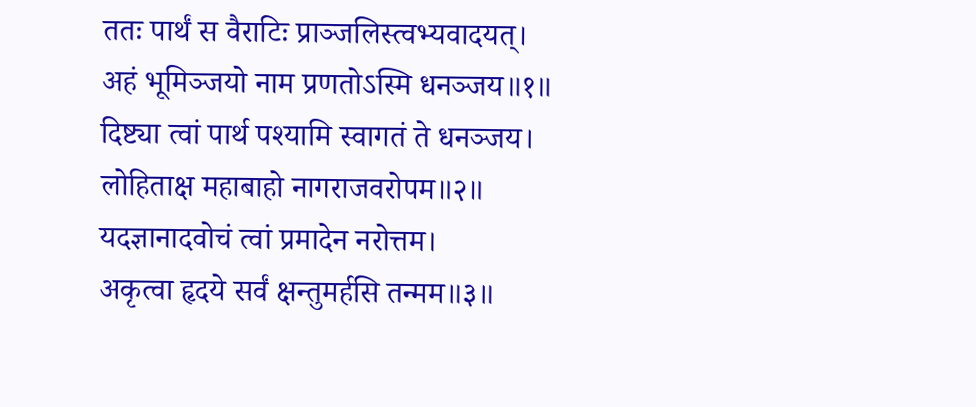ततः पार्थं स वैराटिः प्राञ्जलिस्त्वभ्यवादयत्।
अहं भूमिञ्जयो नाम प्रणतोऽस्मि धनञ्जय॥१॥
दिष्ट्या त्वां पार्थ पश्यामि स्वागतं ते धनञ्जय।
लोहिताक्ष महाबाहो नागराजवरोपम॥२॥
यदज्ञानादवोचं त्वां प्रमादेन नरोत्तम।
अकृत्वा हृदये सर्वं क्षन्तुमर्हसि तन्मम॥३॥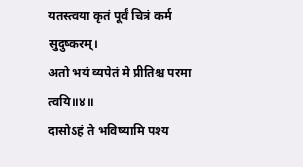यतस्त्वया कृतं पूर्वं चित्रं कर्म सुदुष्करम्।
अतो भयं व्यपेतं मे प्रीतिश्च परमा त्वयि॥४॥
दासोऽहं ते भविष्यामि पश्य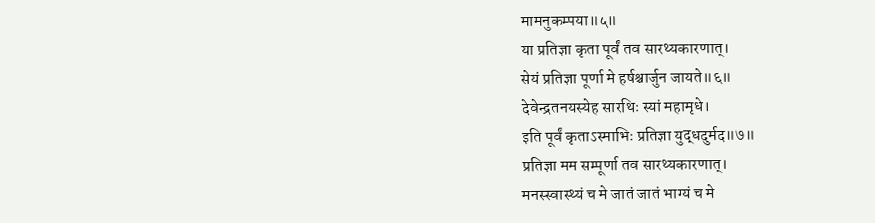मामनुकम्पया॥५॥
या प्रतिज्ञा कृता पूर्वं तव सारथ्यकारणात्।
सेयं प्रतिज्ञा पूर्णा मे हर्षश्चार्जुन जायते॥६॥
देवेन्द्रतनयस्येह सारथिः स्यां महामृधे।
इति पूर्वं कृताऽस्माभिः प्रतिज्ञा युद्धदुर्मद॥७॥
प्रतिज्ञा मम सम्पूर्णा तव सारथ्यकारणात्।
मनस्स्वास्थ्यं च मे जातं जातं भाग्यं च मे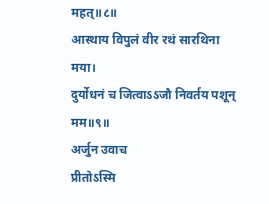महत्॥८॥
आस्थाय विपुलं वीर रथं सारथिना मया।
दुर्योधनं च जित्वाऽऽजौ निवर्तय पशून् मम॥९॥
अर्जुन उवाच
प्रीतोऽस्मि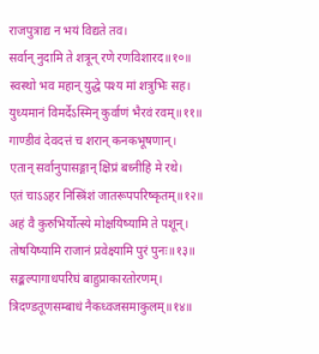राजपुत्राद्य न भयं विद्यते तव।
सर्वान् नुदामि ते शत्रून् रणे रणविशारद॥१०॥
स्वस्थो भव महान् युद्धे पश्य मां शत्रुभिः सह।
युध्यमानं विमर्देऽस्मिन् कुर्वाणं भैरवं रवम्॥११॥
गाण्डीवं देवदत्तं च शरान् कनकभूषणान्।
एतान् सर्वानुपासङ्गान् क्षिप्रं बध्नीहि मे रथे।
एतं चाऽऽहर निस्त्रिंशं जातरूपपरिष्कृतम्॥१२॥
अहं वै कुरुभिर्योत्स्ये मोक्षयिष्यामि ते पशून्।
तोषयिष्यामि राजानं प्रवेक्ष्यामि पुरं पुनः॥१३॥
सङ्कल्पागाधपरिघं बाहुप्राकारतोरणम्।
त्रिदण्डतूणसम्बाधं नैकध्वजसमाकुलम्॥१४॥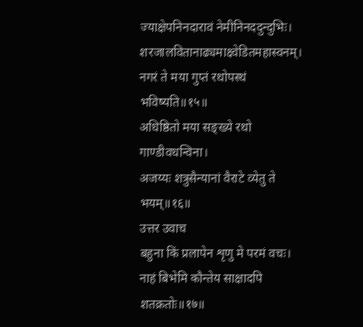ज्याक्षेपनिनदारावं नेमीनिनददुन्दुभिः।
शरजालवितानाढ्यमाक्ष्वेडितमहास्वनम्।
नगरं ते मया गुप्तं रथोपस्थं भविष्यति॥१५॥
अधिष्ठितो मया सङ्ख्ये रथो गाण्डीवधन्विना।
अजय्यः शत्रुसैन्यानां वैराटे व्येतु ते भयम्॥१६॥
उत्तर उवाच
बहुना किं प्रलापेन शृणु मे परमं वचः।
नाहं बिभेमि कौन्तेय साक्षादपि शतक्रतोः॥१७॥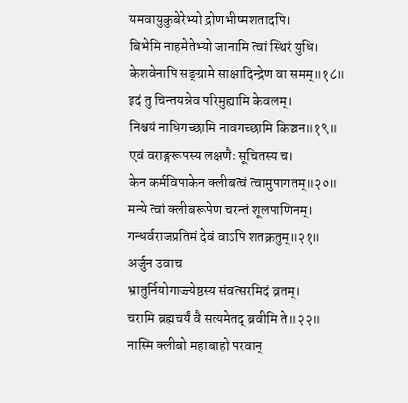यमवायुकुबेरेभ्यो द्रोणभीष्मशतादपि।
बिभेमि नाहमेतेभ्यो जानामि त्वां स्थिरं युधि।
केशवेनापि सङ्ग्रामे साक्षादिन्द्रेण वा समम्॥१८॥
इदं तु चिन्तयन्नेव परिमुह्यामि केवलम्।
निश्चयं नाधिगच्छामि नावगच्छामि किञ्चन॥१९॥
एवं वराङ्गरूपस्य लक्षणैः सूचितस्य च।
केन कर्मविपाकेन क्लीबत्वं त्वामुपागतम्॥२०॥
मन्ये त्वां क्लीबरूपेण चरन्तं शूलपाणिनम्।
गन्धर्वराजप्रतिमं देवं वाऽपि शतक्रतुम्॥२१॥
अर्जुन उवाच
भ्रातुर्नियोगाज्ज्येष्ठस्य संवत्सरमिदं व्रतम्।
चरामि ब्रह्मचर्यं वै सत्यमेतद् ब्रवीमि ते॥२२॥
नास्मि क्लीबो महाबाहो परवान्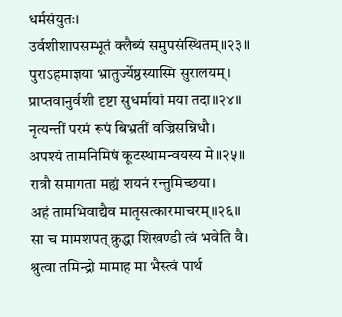धर्मसंयुतः।
उर्वशीशापसम्भूतं क्लैब्यं समुपसंस्थितम्॥२३॥
पुराऽहमाज्ञया भ्रातुर्ज्येष्ठस्यास्मि सुरालयम्।
प्राप्तवानुर्वशी दृष्टा सुधर्मायां मया तदा॥२४॥
नृत्यन्तीं परमं रूपं बिभ्रतीं वज्रिसन्निधौ।
अपश्यं तामनिमिषं कूटस्थामन्वयस्य मे॥२५॥
रात्रौ समागता मह्यं शयनं रन्तुमिच्छया।
अहं तामभिवाद्यैव मातृसत्कारमाचरम्॥२६॥
सा च मामशपत् क्रुद्धा शिखण्डी त्वं भवेति वै।
श्रुत्वा तमिन्द्रो मामाह मा भैस्त्वं पार्थ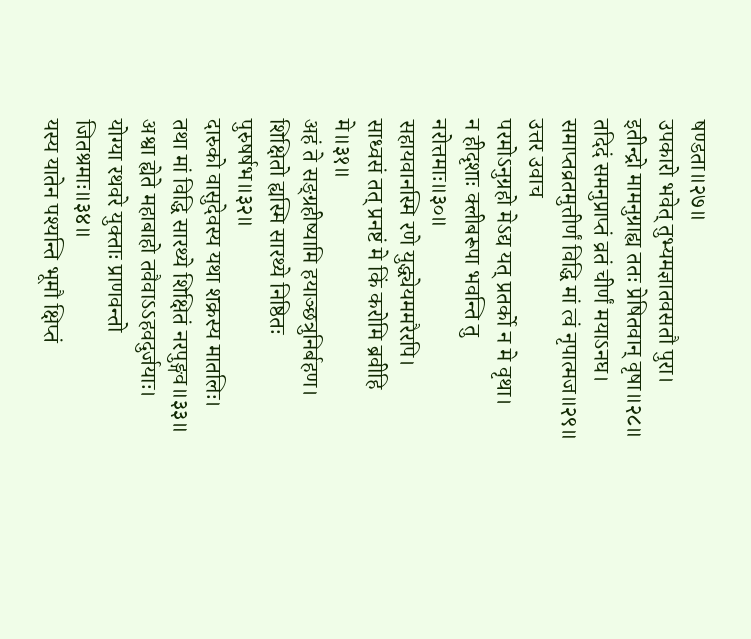षण्डता॥२७॥
उपकारो भवेत् तुभ्यमज्ञातवसतौ पुरा।
इतीन्द्रो मामनुग्राह्य ततः प्रेषितवान् वृषा॥२८॥
तदिदं समनुप्राप्तं व्रतं चीर्णं मयाऽनघ।
समाप्तव्रतमुत्तीर्णं विद्धि मां त्वं नृपात्मज॥२९॥
उत्तर उवाच
परमोऽनुग्रहो मेऽद्य यत् प्रतर्को न मे वृथा।
न हीदृशाः क्लीबरूपा भवन्ति तु नरोत्तमाः॥३०॥
सहायवानस्मि रणे युद्ध्येयममरैरपि।
साध्वसं तत् प्रनष्टं मे किं करोमि ब्रवीहि मे॥३१॥
अहं ते सङ्ग्रहीष्यामि हयाञ्छत्रुनिर्बहण।
शिक्षितो ह्यस्मि सारथ्ये निष्ठितः पुरुषर्षभ॥३२॥
दारुको वासुदेवस्य यथा शक्रस्य मातलिः।
तथा मां विद्धि सारथ्ये शिक्षितं नरपुङ्गव॥३३॥
अश्वा ह्येते महाबाहो तवैवाऽऽहवदुर्जयाः।
योग्या रथवरे युक्ताः प्राणवन्तो जितश्रमाः॥३४॥
यस्य यातेन पश्यन्ति भूमौ क्षिप्तं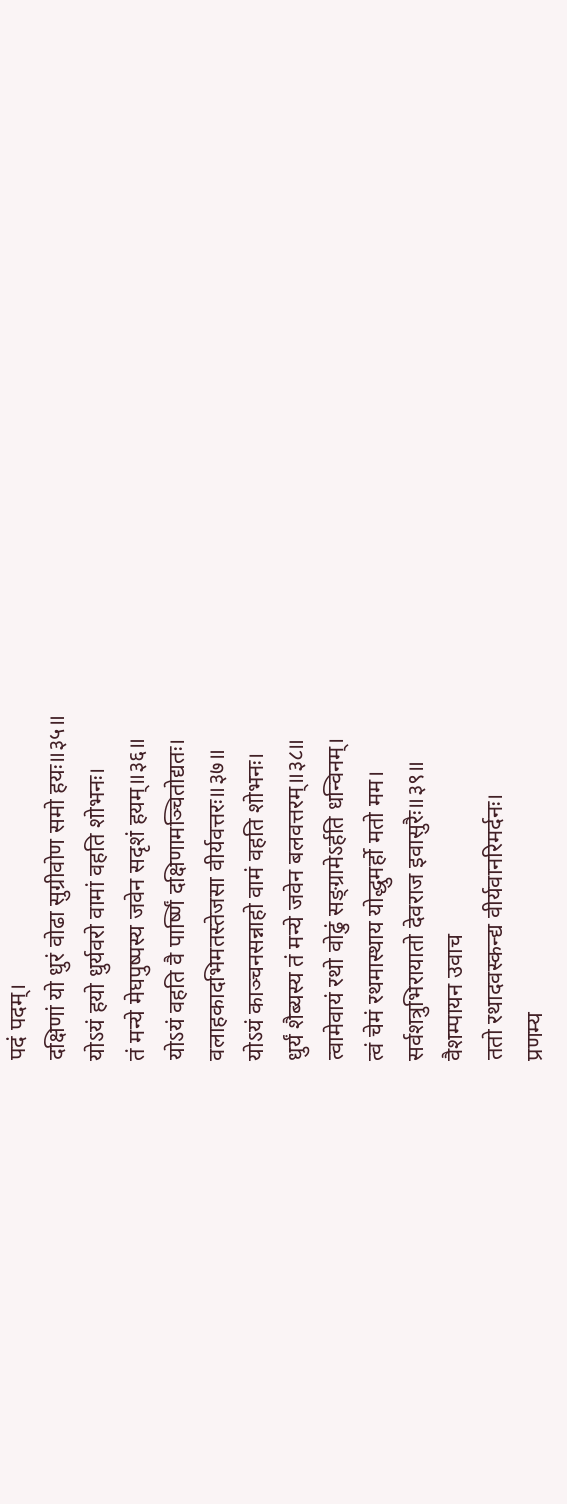पदं पदम्।
दक्षिणां यो धुरं वोढा सुग्रीवोण समो हयः॥३५॥
योऽयं हयो धुर्यवरो वामां वहति शोभनः।
तं मन्ये मेघपुष्पस्य जवेन सदृशं हयम्॥३६॥
योऽयं वहति वै पार्ष्णिं दक्षिणामञ्चितोद्यतः।
वलाहकादभिमतस्तेजसा वीर्यवत्तरः॥३७॥
योऽयं काञ्चनसन्नाहो वामं वहति शोभनः।
धुर्यं शैब्यस्य तं मन्ये जवेन बलवत्तरम्॥३८॥
त्वामेवायं रथो वोढुं सङ्ग्रामेऽर्हति धन्विनम्।
त्वं चेमं रथमास्थाय योद्धुमर्हो मतो मम।
सर्वशत्रुभिरायातो देवराज इवासुरैः॥३९॥
वैशम्पायन उवाच
ततो रथादवस्कन्द्य वीर्यवानरिमर्दनः।
प्रणम्य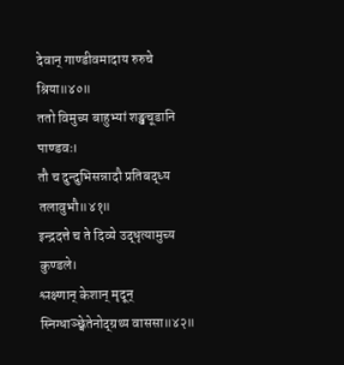देवान् गाण्डीवमादाय रुरुचे श्रिया॥४०॥
ततो विमुच्य बाहुभ्यां शङ्खचूडानि पाण्डवः।
तौ च दुन्दुभिसन्नादौ प्रतिबद्ध्य तलावुभौ॥४१॥
इन्द्रदत्ते च ते दिव्ये उद्धृत्यामुच्य कुण्डले।
श्लक्ष्णान् केशान् मृदून् स्निग्धाञ्छ्वेतेनोद्ग्रथ्य वाससा॥४२॥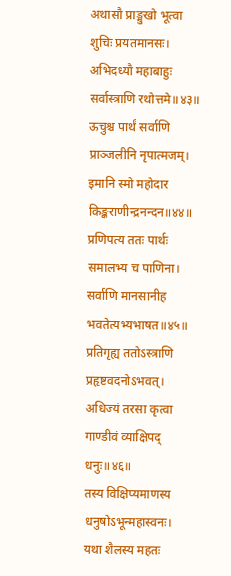अथासौ प्राङ्मुखो भूत्वा शुचिः प्रयतमानसः।
अभिदध्यौ महाबाहुः सर्वास्त्राणि रथोत्तमे॥४३॥
ऊचुश्च पार्थं सर्वाणि प्राञ्जलीनि नृपात्मजम्।
इमानि स्मो महोदार किङ्कराणीन्द्रनन्दन॥४४॥
प्रणिपत्य ततः पार्थः समालभ्य च पाणिना।
सर्वाणि मानसानीह भवतेत्यभ्यभाषत॥४५॥
प्रतिगृह्य ततोऽस्त्राणि प्रहृष्टवदनोऽभवत्।
अधिज्यं तरसा कृत्वा गाण्डीवं व्याक्षिपद् धनुः॥४६॥
तस्य विक्षिप्यमाणस्य धनुषोऽभून्महास्वनः।
यथा शैलस्य महतः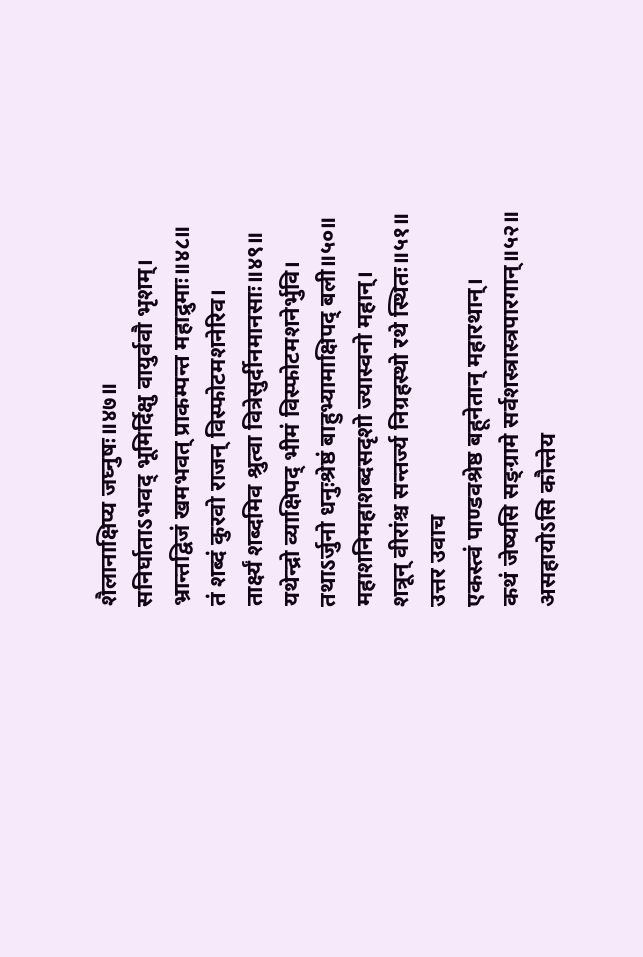शैलानाक्षिप्य जघ्नुषः॥४७॥
सनिर्घाताऽभवद् भूमिर्दिक्षु वायुर्ववौ भृशम्।
भ्रान्तद्विजं खमभवत् प्राकम्पन्त महाद्रुमाः॥४८॥
तं शब्दं कुरवो राजन् विस्फोटमशनेरिव।
तार्क्ष्यं शब्दमिव श्रुत्वा वित्रेसुर्दीनमानसाः॥४९॥
यथेन्द्रो व्याक्षिपद् भीमं विस्फोटमशनेर्भुवि।
तथाऽर्जुनो धनुःश्रेष्ठं बाहुभ्यामाक्षिपद् बली॥५०॥
महाशनिमहाशब्दसदृशो ज्यास्वनो महान्।
शत्रून् वीरांश्च सन्तर्ज्य निग्रहस्थो रथे स्थितः॥५१॥
उत्तर उवाच
एकस्त्वं पाण्डवश्रेष्ठ बहूनेतान् महारथान्।
कथं जेष्यसि सङ्ग्रामे सर्वशस्त्रास्त्रपारगान्॥५२॥
असहायोऽसि कौन्तेय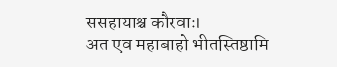ससहायाश्च कौरवाः।
अत एव महाबाहो भीतस्तिष्ठामि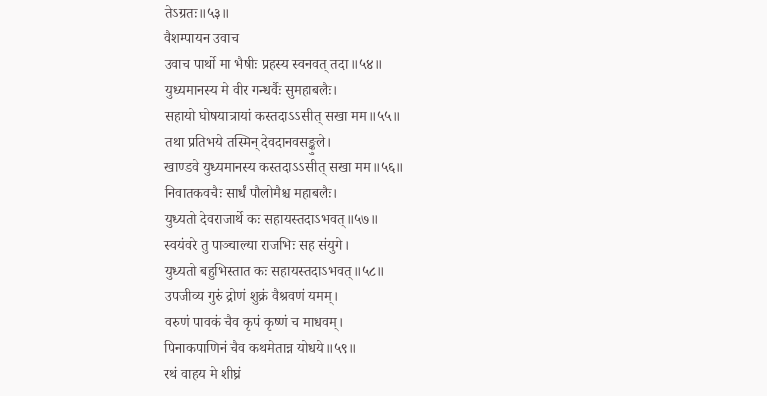तेऽग्रतः॥५३॥
वैशम्पायन उवाच
उवाच पार्थो मा भैषीः प्रहस्य स्वनवत् तदा॥५४॥
युध्यमानस्य मे वीर गन्धर्वैः सुमहाबलैः।
सहायो घोषयात्रायां कस्तदाऽऽसीत् सखा मम॥५५॥
तथा प्रतिभये तस्मिन् देवदानवसङ्कुले।
खाण्डवे युध्यमानस्य कस्तदाऽऽसीत् सखा मम॥५६॥
निवातकवचैः सार्धं पौलोमैश्च महाबलैः।
युध्यतो देवराजार्थे कः सहायस्तदाऽभवत्॥५७॥
स्वयंवरे तु पाञ्चाल्या राजभिः सह संयुगे।
युध्यतो बहुभिस्तात कः सहायस्तदाऽभवत्॥५८॥
उपजीव्य गुरुं द्रोणं शुक्रं वैश्रवणं यमम्।
वरुणं पावकं चैव कृपं कृष्णं च माधवम्।
पिनाकपाणिनं चैव कथमेतान्न योधये॥५९॥
रथं वाहय मे शीघ्रं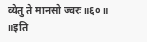व्येतु ते मानसो ज्वरः॥६०॥
॥इति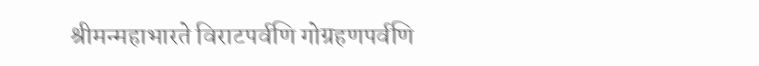श्रीमन्महाभारते विराटपर्वणि गोग्रहणपर्वणि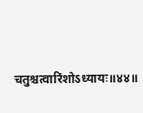चतुश्चत्वारिंशोऽध्यायः॥४४॥